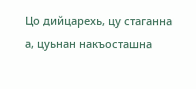Цо дийцарехь, цу стаганна а, цуьнан накъосташна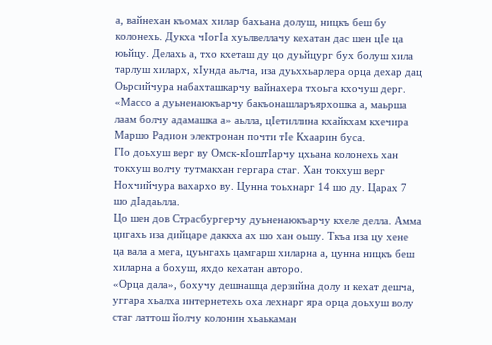а, вайнехан къомах хилар бахьана долуш, ницкъ беш бу колонехь. Дукха чIогIа хуьлвеллачу кехатан дас шен цIе ца юьйцу. Делахь а, тхо кхеташ ду цо дуьйцург бух болуш хила тарлуш хиларх, хIунда аьлча, иза дуьххьарлера орца дехар дац Оьрсийчура набахташкарчу вайнахера тхоьга кхочуш дерг.
«Массо а дуьненаюкъарчу бакъонашларъярхошка а, маьрша лаам болчу адамашка а» аьлла, цIетиллина кхайкхам кхечира Маршо Радион электронан почти тIе Кхаарин буса.
ГIо доьхуш верг ву Омск-кIоштIарчу цхьана колонехь хан токхуш волчу тутмакхан гергара стаг. Хан токхуш верг Нохчийчура вахархо ву. Цунна тоьхнарг 14 шо ду. Царах 7 шо дIадаьлла.
Цо шен дов Страсбургерчу дуьненаюкъарчу кхеле делла. Амма цигахь иза дийцаре даккха ах шо хан оьшу. Ткъа иза цу хене ца вала а мега, цуьнгахь цамгарш хиларна а, цунна ницкъ беш хиларна а бохуш, яхдо кехатан авторо.
«Орца дала», бохучу дешнашца дерзийна долу и кехат дешча, уггара хьалха интернетехь оха лехнарг яра орца доьхуш волу стаг латтош йолчу колонин хьаькаман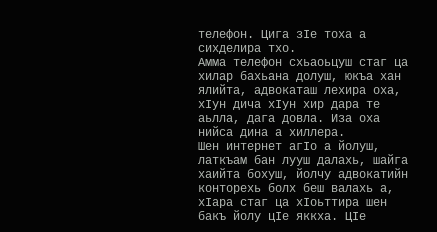телефон. Цига зIе тоха а сихделира тхо.
Амма телефон схьаоьцуш стаг ца хилар бахьана долуш, юкъа хан ялийта, адвокаташ лехира оха, хIун дича хIун хир дара те аьлла, дага довла. Иза оха нийса дина а хиллера.
Шен интернет агIо а йолуш, латкъам бан лууш далахь, шайга хаийта бохуш, йолчу адвокатийн конторехь болх беш валахь а, хIара стаг ца хIоьттира шен бакъ йолу цIе яккха. ЦIе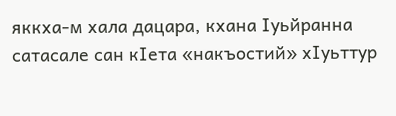яккха-м хала дацара, кхана Iуьйранна сатасале сан кIета «накъостий» хIуьттур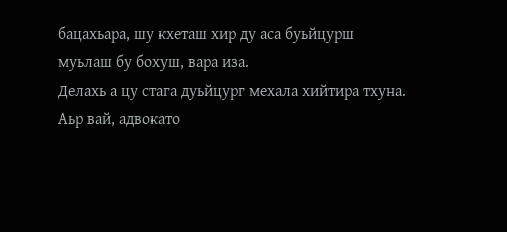бацахьара, шу кхеташ хир ду аса буьйцурш муьлаш бу бохуш, вара иза.
Делахь а цу стага дуьйцург мехала хийтира тхуна. Аьр вай, адвокато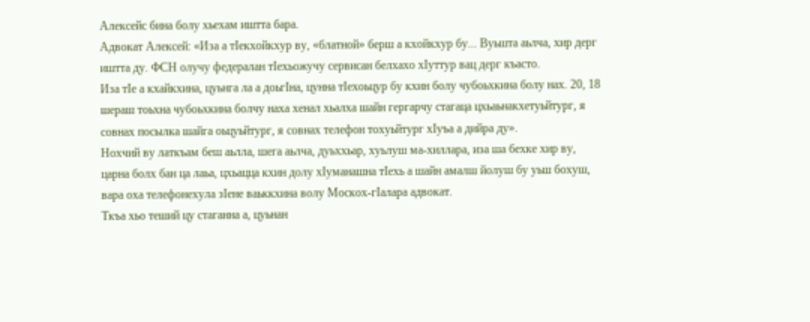Алексейс бина болу хьехам иштта бара.
Адвокат Алексей: «Иза а тIекхойкхур ву, «блатной» берш а кхойкхур бу... Вуьшта аьлча, хир дерг иштта ду. ФСН олучу федералан тIехьожучу сервисан белхахо хIуттур вац дерг къасто.
Иза тIе а кхайкхина, цуьнга ла а доьгIна, цунна тIехоьцур бу кхин болу чубоьхкина болу нах. 20, 18 шераш тоьхна чубоьхкина болчу наха хенал хьалха шайн гергарчу стагаца цхьаьнакхетуьйтург, я совнах посылка шайга оьцуьйтург, я совнах телефон тохуьйтург хIуъа а дийра ду».
Нохчий ву латкъам беш аьлла, шега аьлча, дуьххьар, хуьлуш ма-хиллара, иза ша бехке хир ву, царна болх бан ца лаьа, цхьацца кхин долу хIуманашна тIехь а шайн амалш йолуш бу уьш бохуш, вара оха телефонехула зIене ваьккхина волу Москох-гIалара адвокат.
Ткъа хьо теший цу стаганна а, цуьнан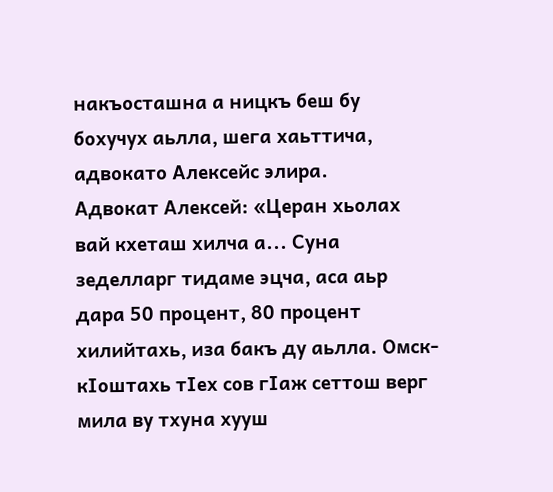накъосташна а ницкъ беш бу бохучух аьлла, шега хаьттича, адвокато Алексейс элира.
Адвокат Алексей: «Церан хьолах вай кхеташ хилча а... Суна зеделларг тидаме эцча, аса аьр дара 50 процент, 80 процент хилийтахь, иза бакъ ду аьлла. Омск-кIоштахь тIех сов гIаж сеттош верг мила ву тхуна хууш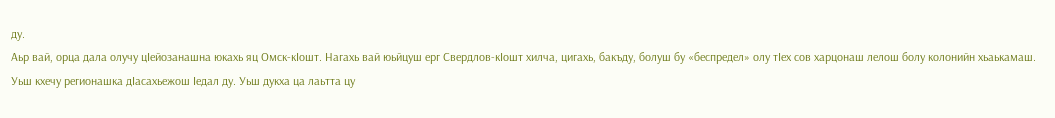ду.
Аьр вай, орца дала олучу цIейозанашна юкахь яц Омск-кIошт. Нагахь вай юьйцуш ерг Свердлов-кIошт хилча, цигахь, бакъду, болуш бу «беспредел» олу тIех сов харцонаш лелош болу колонийн хьаькамаш. Уьш кхечу регионашка дIасахьежош Iедал ду. Уьш дукха ца лаьтта цу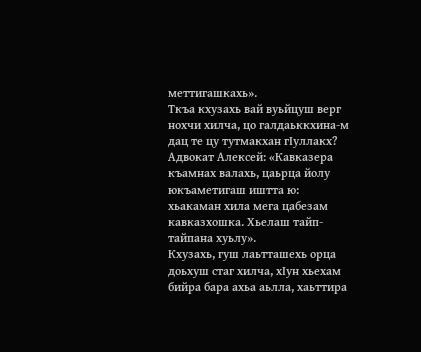меттигашкахь».
Ткъа кхузахь вай вуьйцуш верг нохчи хилча, цо галдаьккхина-м дац те цу тутмакхан гIуллакх?
Адвокат Алексей: «Кавказера къамнах валахь, цаьрца йолу юкъаметигаш иштта ю: хьакаман хила мега цабезам кавказхошка. Хьелаш тайп-тайпана хуьлу».
Кхузахь, гуш лаьтташехь орца доьхуш стаг хилча, хIун хьехам бийра бара ахьа аьлла, хаьттира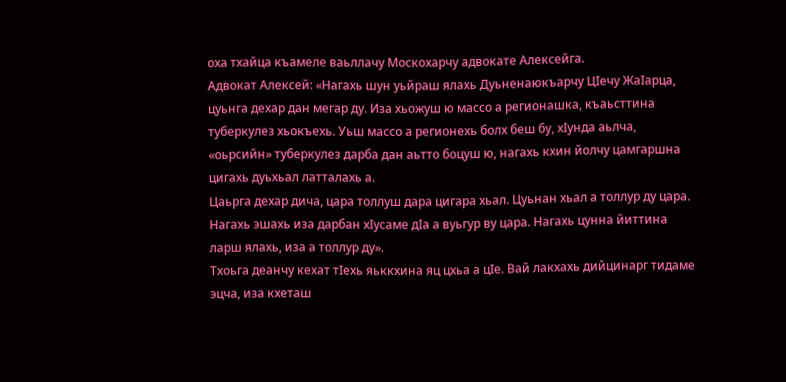оха тхайца къамеле ваьллачу Москохарчу адвокате Алексейга.
Адвокат Алексей: «Нагахь шун уьйраш ялахь Дуьненаюкъарчу ЦIечу ЖаIарца, цуьнга дехар дан мегар ду. Иза хьожуш ю массо а регионашка, къаьсттина туберкулез хьокъехь. Уьш массо а регионехь болх беш бу, хIунда аьлча, «оьрсийн» туберкулез дарба дан аьтто боцуш ю, нагахь кхин йолчу цамгаршна цигахь дуьхьал латталахь а.
Цаьрга дехар дича, цара толлуш дара цигара хьал. Цуьнан хьал а толлур ду цара. Нагахь эшахь иза дарбан хIусаме дIа а вуьгур ву цара. Нагахь цунна йиттина ларш ялахь, иза а толлур ду».
Тхоьга деанчу кехат тIехь яьккхина яц цхьа а цIе. Вай лакхахь дийцинарг тидаме эцча, иза кхеташ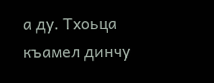а ду. Тхоьца къамел динчу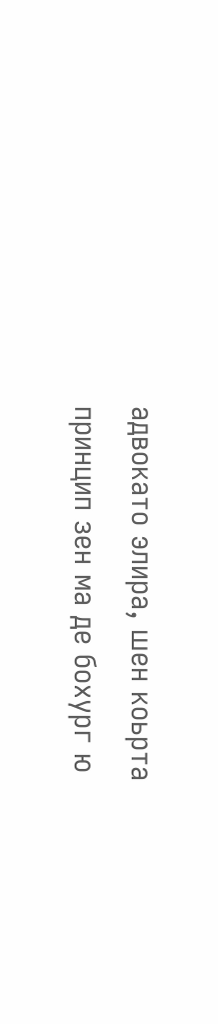адвокато элира, шен коьрта принцип зен ма де бохург ю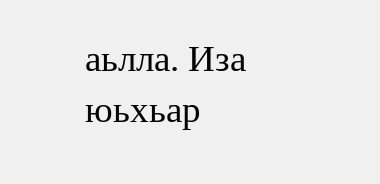аьлла. Иза юьхьар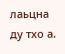лаьцна ду тхо а.